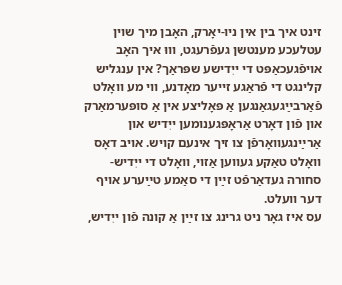זינט איך בין אין ניו-יאָרק, האָבן מיך שוין עטלעכע מענטשן געפֿרעגט, וווּ איך האָב אויפֿגעכאַפּט די ייִדישע שפּראַך? אין ענגליש קלינגט די פֿראַגע זייער מאָדנע, ווי מע וואָלט פֿאַרבײַגעגאַנגען אַ פּאָליצע אין אַ סופּערמאַרק און פֿון דאָרט אַראָפּגענומען ייִדיש און אַרײַנגעוואָרפֿן צו זיך אינעם קויש. אויב דאָס וואָלט טאַקע געווען אַזוי, וואָלט די ייִדיש-סחורה געדאַרפֿט זײַן די סאַמע טײַערע אויף דער וועלט.
עס איז גאָר ניט גרינג צו זײַן אַ קונה פֿון ייִדיש,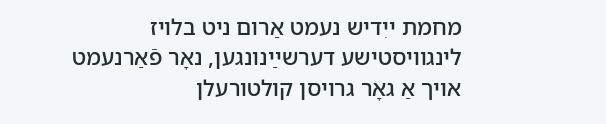מחמת ייִדיש נעמט אַרום ניט בלויז לינגוויסטישע דערשײַנונגען, נאָר פֿאַרנעמט אויך אַ גאָר גרויסן קולטורעלן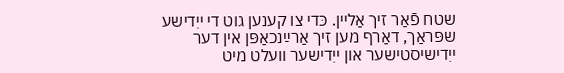שטח פֿאַר זיך אַליין. כּדי צו קענען גוט די ייִדישע שפּראַך, דאַרף מען זיך אַרײַנכאַפּן אין דער ייִדישיסטישער און ייִדישער וועלט מיט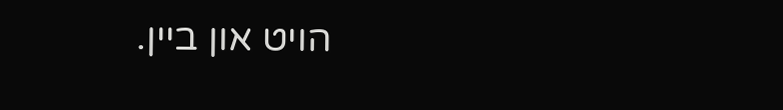הויט און ביין.